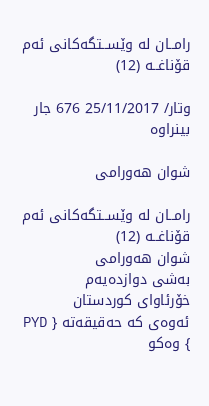رامــان له‌ وێســتگه‌كانی ئه‌م قۆناغــه‌ (12)

وتار/ 25/11/2017 676 جار بینراوە

شوان هه‌ورامی

رامــان له‌ وێســتگه‌كانی ئه‌م قۆناغــه‌ (12)
شوان هه‌ورامی
به‌شی دوازده‌یه‌م
خۆرئاوای كوردستان
ئه‌وه‌ی كه‌ حه‌قیقه‌ته‌ { PYD } وه‌كو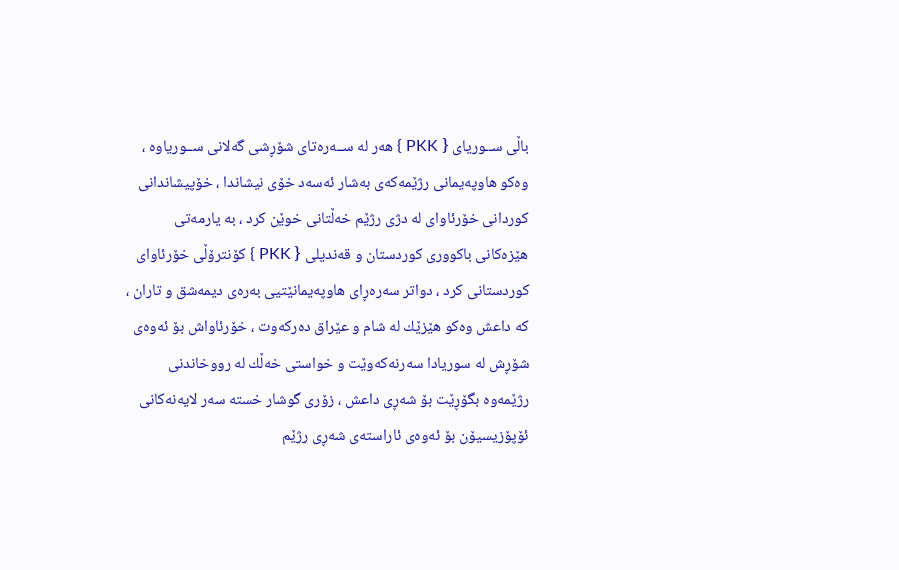باڵی ســوریای { PKK } هه‌ر له‌ ســه‌ره‌تای شۆڕشی گه‌لانی ســوریاوه‌ ، وه‌كو هاوپه‌یمانی رژێمه‌كه‌ی به‌شار ئه‌سه‌د خۆی نیشاندا ، خۆپیشاندانی كوردانی خۆرئاوای له‌ دژی رژێم خه‌ڵتانی خوێن كرد ، به‌ یارمه‌تی هێزه‌كانی باكووری كوردستان و قه‌ندیلی { PKK } كۆنترۆڵی خۆرئاوای كوردستانی كرد ، دواتر سه‌ره‌ڕای هاوپه‌یمانێتیی به‌ره‌ی دیمه‌شق و تاران ، كه‌ داعش وه‌كو هێزێك له‌ شام و عێراق ده‌ركه‌وت ، خۆرئاواش بۆ ئه‌وه‌ی شۆڕش له‌ سوریادا سه‌رنه‌كه‌وێت و خواستی خه‌ڵك له‌ رووخاندنی رژێمه‌وه‌ بگۆڕێت بۆ شه‌ڕی داعش ، زۆری گوشار خسته‌ سه‌ر لایه‌نه‌كانی ئۆپۆزیسیۆن بۆ ئه‌وه‌ی ئاراسته‌ی شه‌ڕی رژێم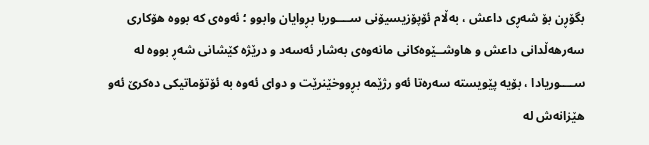بگۆڕن بۆ شه‌ڕی داعش ، به‌ڵام ئۆپۆزیسیۆنی ســــوریا بڕوایان وابوو ؛ ئه‌وه‌ی كه‌ بووه‌ هۆكاری سه‌رهه‌ڵدانی داعش و هاوشــێوه‌كانی مانه‌وه‌ی به‌شار ئه‌سه‌د و درێژه‌ كێشانی شه‌ڕ بووه‌ له‌ ســــوریادا ، بۆیه‌ پێویسته‌ سه‌ره‌تا ئه‌و رژێمه‌ بڕووخێنرێت و دوای ئه‌وه‌ به‌ ئۆتۆماتیكی ده‌كرێ ئه‌و هێزانه‌ش له‌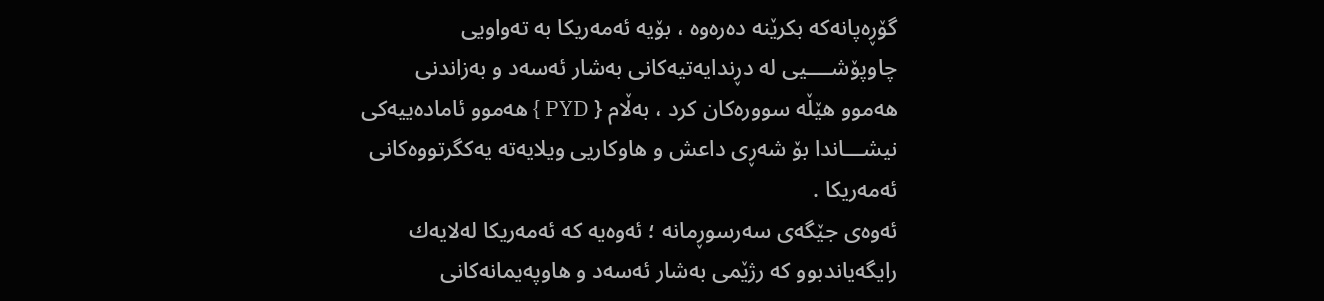گۆڕه‌پانه‌كه‌ بكرێنه‌ ده‌ره‌وه‌ ، بۆیه‌ ئه‌مه‌ریكا به‌ ته‌واویی چاوپۆشــــیی له‌ دڕندایه‌تیه‌كانی به‌شار ئه‌سه‌د و به‌زاندنی هه‌موو هێڵه‌ سووره‌كان كرد ، به‌ڵام { PYD } هه‌موو ئاماده‌ییه‌كی نیشـــاندا بۆ شه‌ڕی داعش و هاوكاریی ویلایه‌ته‌ یه‌كگرتووه‌كانی ئه‌مه‌ریكا .
ئه‌وه‌ی جێگه‌ی سه‌رسوڕمانه‌ ؛ ئه‌وه‌یه‌ كه‌ ئه‌مه‌ریكا له‌لایه‌ك رایگه‌یاندبوو كه‌ رژێمی به‌شار ئه‌سه‌د و هاوپه‌یمانه‌كانی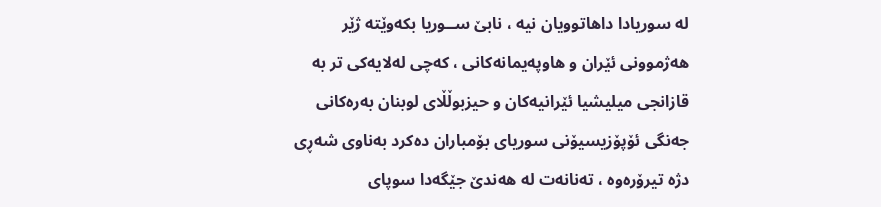له‌ سوریادا داهاتوویان نیه‌ ، نابێ ســوریا بكه‌وێته‌ ژێر هه‌ژموونی ئێران و هاوپه‌یمانه‌كانی ، كه‌چی له‌لایه‌كی تر به‌ قازانجی میلیشیا ئێرانیه‌كان و حیزبوڵڵای لوبنان به‌ره‌كانی جه‌نگی ئۆپۆزیسیۆنی سوریای بۆمباران ده‌كرد به‌ناوی شه‌ڕی دژه‌ تیرۆره‌وه‌ ، ته‌نانه‌ت له‌ هه‌ندێ جێگه‌دا سوپای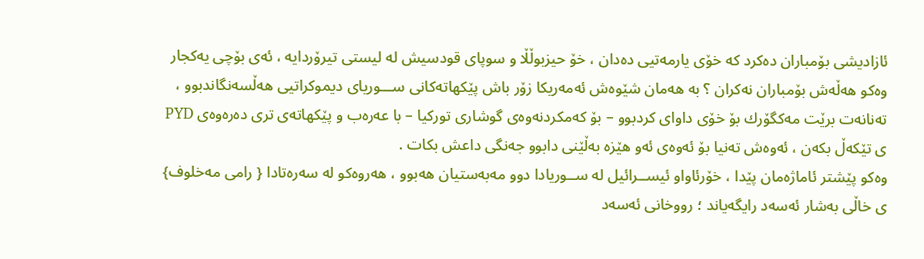ئازادیشی بۆمباران ده‌كرد كه‌ خۆی یارمه‌تیی ده‌دان ، خۆ حیزبوڵڵا و سوپای قودسیش له‌ لیستی تیرۆردایه‌ ، ئه‌ی بۆچی یه‌كجار وه‌كو هه‌ڵه‌ش بۆمباران نه‌كران ؟ به‌ هه‌مان شێوه‌ش ئه‌مه‌ریكا زۆر باش پێكهاته‌كانی ســـوریای دیموكراتیی هه‌ڵسه‌نگاندبوو ، ته‌نانه‌ت برێت مه‌كگۆرك بۆ خۆی داوای كردبوو – بۆ كه‌مكردنه‌وه‌ی گوشاری توركیا – با عه‌ره‌ب و پێكهاته‌ی تری ده‌ره‌وه‌ی PYD ی تێكه‌ڵ بكه‌ن ، ئه‌وه‌ش ته‌نیا بۆ ئه‌وه‌ی ئه‌و هێزه‌ به‌ڵێنی دابوو جه‌نگی داعش بكات .
وه‌كو پێشتر ئاماژه‌مان پێدا ، خۆرئاواو ئیســرائیل له‌ ســوریادا دوو مه‌به‌ستیان هه‌بوو ، هه‌روه‌كو له‌ سه‌ره‌تادا { رامی مه‌خلوف} ی خاڵی به‌شار ئه‌سه‌د رایگه‌یاند ؛ رووخانی ئه‌سه‌د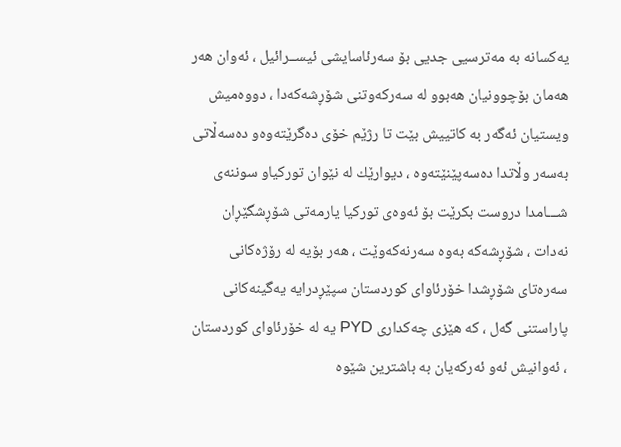یه‌كسانه‌ به‌ مه‌ترسیی جدیی بۆ سه‌رئاسایشی ئیســرائیل ، ئه‌وان هه‌ر هه‌مان بۆچوونیان هه‌بوو له‌ سه‌ركه‌وتنی شۆڕشه‌كه‌دا ، دووه‌میش ویستیان ئه‌گه‌ر به‌ كاتییش بێت تا رژێم خۆی ده‌گرێته‌وه‌و ده‌سه‌ڵاتی به‌سه‌ر وڵاتدا ده‌سه‌پێنێته‌وه‌ ، دیوارێك له‌ نێوان توركیاو سوننه‌ی شـــامدا دروست بكرێت بۆ ئه‌وه‌ی توركیا یارمه‌تی شۆڕشگێڕان نه‌دات ، شۆڕشه‌كه‌ به‌وه‌ سه‌رنه‌كه‌وێت ، هه‌ر بۆیه‌ له‌ رۆژه‌كانی سه‌ره‌تای شۆڕشدا خۆرئاوای كوردستان سپێڕدرایه‌ یه‌گینه‌كانی پاراستنی گه‌ل ، كه‌ هێزی چه‌كداری PYD یه‌ له‌ خۆرئاوای كوردستان ، ئه‌وانیش ئه‌و ئه‌ركه‌یان به‌ باشترین شێوه‌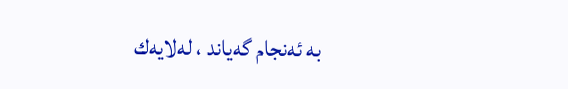به‌ ئه‌نجام گه‌یاند ، له‌لایه‌ك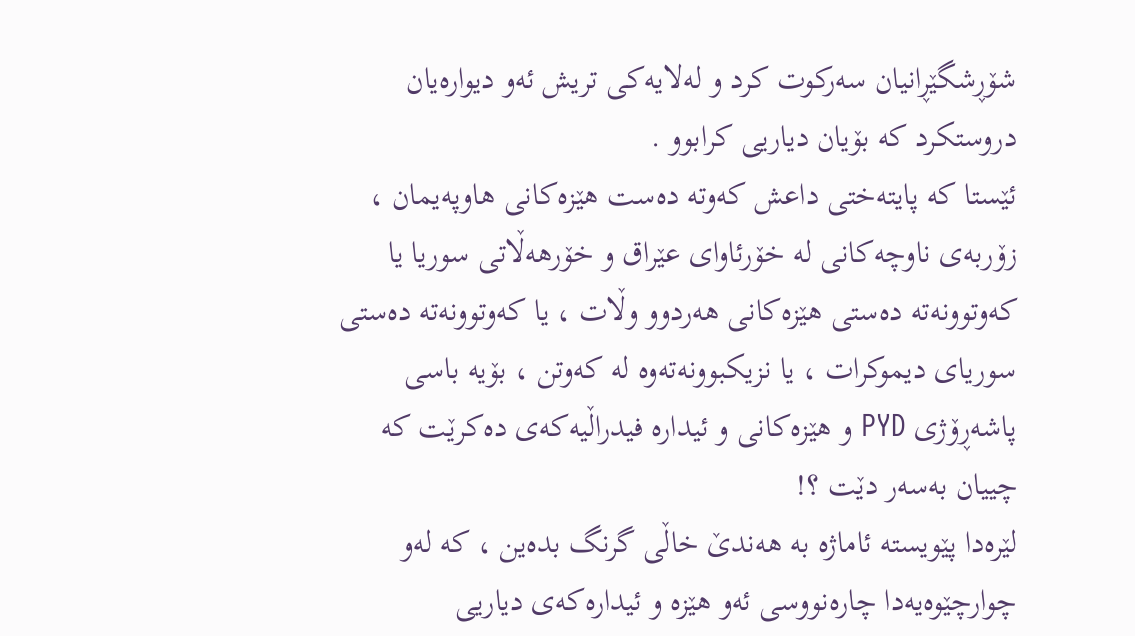شۆڕشگێڕانیان سه‌ركوت كرد و له‌لایه‌كی تریش ئه‌و دیواره‌یان دروستكرد كه‌ بۆیان دیاریی كرابوو .
ئێستا كه‌ پایته‌ختی داعش كه‌وته‌ ده‌ست هێزه‌كانی هاوپه‌یمان ، زۆربه‌ی ناوچه‌كانی له‌ خۆرئاوای عێراق و خۆرهه‌ڵاتی سوریا یا كه‌وتوونه‌ته‌ ده‌ستی هێزه‌كانی هه‌ردوو وڵات ، یا كه‌وتوونه‌ته‌ ده‌ستی سوریای دیموكرات ، یا نزیكبوونه‌ته‌وه‌ له‌ كه‌وتن ، بۆیه‌ باسی پاشه‌ڕۆژی PYD و هێزه‌كانی و ئیداره‌ فیدراڵیه‌كه‌ی ده‌كرێت كه‌ چییان به‌سه‌ر دێت ؟!
لێره‌دا پێویسته‌ ئاماژه‌ به‌ هه‌ندێ خاڵی گرنگ بده‌ین ، كه‌ له‌و چوارچێوه‌یه‌دا چاره‌نووسی ئه‌و هێزه‌ و ئیداره‌كه‌ی دیاریی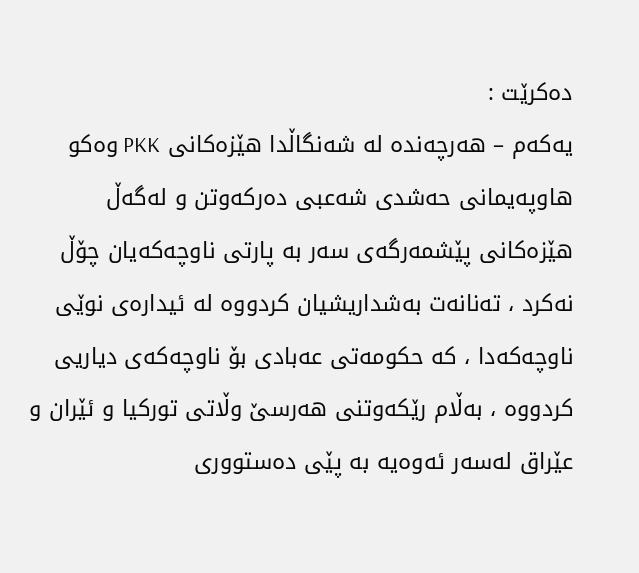ده‌كرێت :
یه‌كه‌م – هه‌رچه‌نده‌ له‌ شه‌نگاڵدا هێزه‌كانی PKK وه‌كو هاوپه‌یمانی حه‌شدی شه‌عبی ده‌ركه‌وتن و له‌گه‌ڵ هێزه‌كانی پێشمه‌رگه‌ی سه‌ر به‌ پارتی ناوچه‌كه‌یان چۆڵ نه‌كرد ، ته‌نانه‌ت به‌شداریشیان كردووه‌ له‌ ئیداره‌ی نوێی ناوچه‌كه‌دا ، كه‌ حكومه‌تی عه‌بادی بۆ ناوچه‌كه‌ی دیاریی كردووه‌ ، به‌ڵام رێكه‌وتنی هه‌رسێ وڵاتی توركیا و ئێران و عێراق له‌سه‌ر ئه‌وه‌یه‌ به‌ پێی ده‌ستووری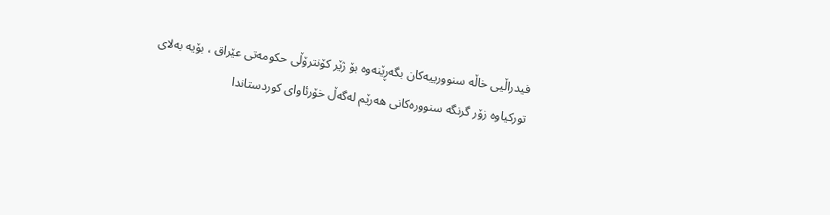فیدراڵیی خاڵه‌ سنوورییه‌كان بگه‌ڕێنه‌وه‌ بۆ ژێر كۆنترۆڵی حكومه‌تی عێراق ، بۆیه‌ به‌لای توركیاوه‌ زۆر گرنگه‌ سنووره‌كانی هه‌رێم له‌گه‌ڵ خۆرئاوای كوردستاندا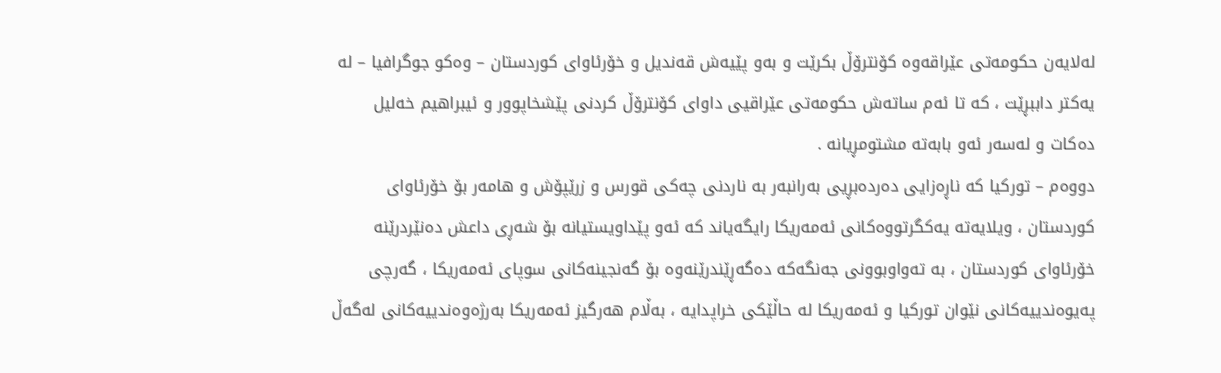له‌لایه‌ن حكومه‌تی عێراقه‌وه‌ كۆنترۆڵ بكرێت و به‌و پێیه‌ش قه‌ندیل و خۆرئاوای كوردستان – وه‌كو جوگرافیا – له‌ یه‌كتر داببڕێت ، كه‌ تا ئه‌م ساته‌ش حكومه‌تی عێراقیی داوای كۆنترۆڵ كردنی پێشخاپوور و ئیبراهیم خه‌لیل ده‌كات و له‌سه‌ر ئه‌و بابه‌ته‌ مشتومڕیانه‌ .
دووه‌م – توركیا كه‌ ناڕه‌زایی ده‌رده‌بڕیی به‌رانبه‌ر به‌ ناردنی چه‌كی قورس و زرێپۆش و هامه‌ر بۆ خۆرئاوای كوردستان ، ویلایه‌ته‌ یه‌كگرتووه‌كانی ئه‌مه‌ریكا رایگه‌یاند كه‌ ئه‌و پێداویستیانه‌ بۆ شه‌ڕی داعش ده‌نێردرێنه‌ خۆرئاوای كوردستان ، به‌ ته‌واوبوونی جه‌نگه‌كه‌ ده‌گه‌ڕێندرێنه‌وه‌ بۆ گه‌نجینه‌كانی سوپای ئه‌مه‌ریكا ، گه‌رچی په‌یوه‌ندییه‌كانی نێوان توركیا و ئه‌مه‌ریكا له‌ حاڵێكی خراپدایه‌ ، به‌ڵام هه‌رگیز ئه‌مه‌ریكا به‌رژه‌وه‌ندییه‌كانی له‌گه‌ڵ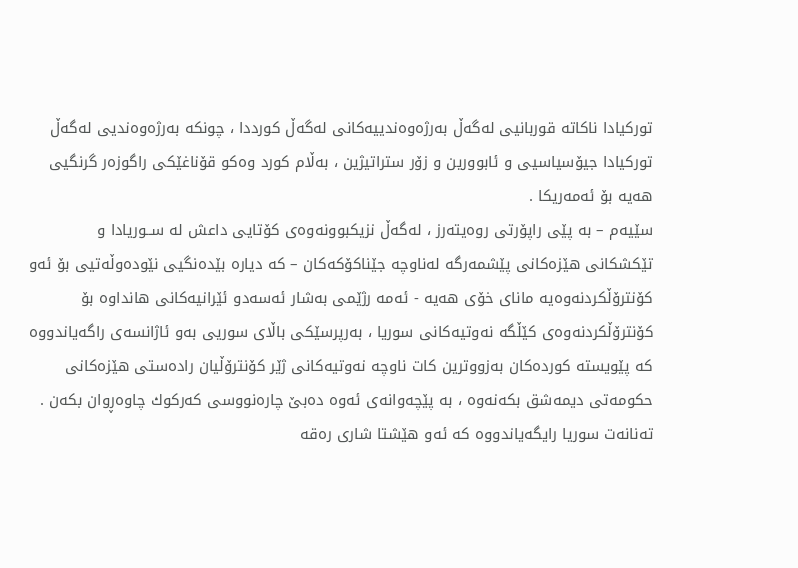توركیادا ناكاته‌ قوربانیی له‌گه‌ڵ به‌رژه‌وه‌ندییه‌كانی له‌گه‌ڵ كورددا ، چونكه‌ به‌رژه‌وه‌ندیی له‌گه‌ڵ توركیادا جیۆسیاسیی و ئابوورین و زۆر ستراتیژین ، به‌ڵام كورد وه‌كو قۆناغێكی راگوزه‌ر گرنگیی هه‌یه‌ بۆ ئه‌مه‌ریكا .
سێیه‌م – به‌ پێی راپۆرتی روه‌یته‌رز ، له‌گه‌ڵ نزیكبوونه‌وه‌ی كۆتایی داعش له‌ ســوریادا و تێكشكانی هێزه‌كانی پێشمه‌رگه‌ له‌ناوچه‌ جێناكۆكه‌كان – كه‌ دیاره‌ بێده‌نگیی نێوده‌وڵه‌تیی بۆ ئه‌و كۆنترۆڵكردنه‌وه‌یه‌ مانای خۆی هه‌یه‌ - ئه‌مه‌ رژێمی به‌شار ئه‌سه‌دو ئێرانیه‌كانی هانداوه‌ بۆ كۆنترۆڵكردنه‌وه‌ی كێڵگه‌ نه‌وتیه‌كانی سوریا ، به‌رپرسێكی باڵای سوریی به‌و ئاژانسه‌ی راگه‌یاندووه‌ كه‌ پێویسته‌ كورده‌كان به‌زووترین كات ناوچه‌ نه‌وتیه‌كانی ژێر كۆنترۆڵیان راده‌ستی هێزه‌كانی حكومه‌تی دیمه‌شق بكه‌نه‌وه‌ ، به‌ پێچه‌وانه‌ی ئه‌وه‌ ده‌بێ چاره‌نووسی كه‌ركوك چاوه‌ڕوان بكه‌ن . ته‌نانه‌ت سوریا رایگه‌یاندووه‌ كه‌ ئه‌و هێشتا شاری ره‌قه‌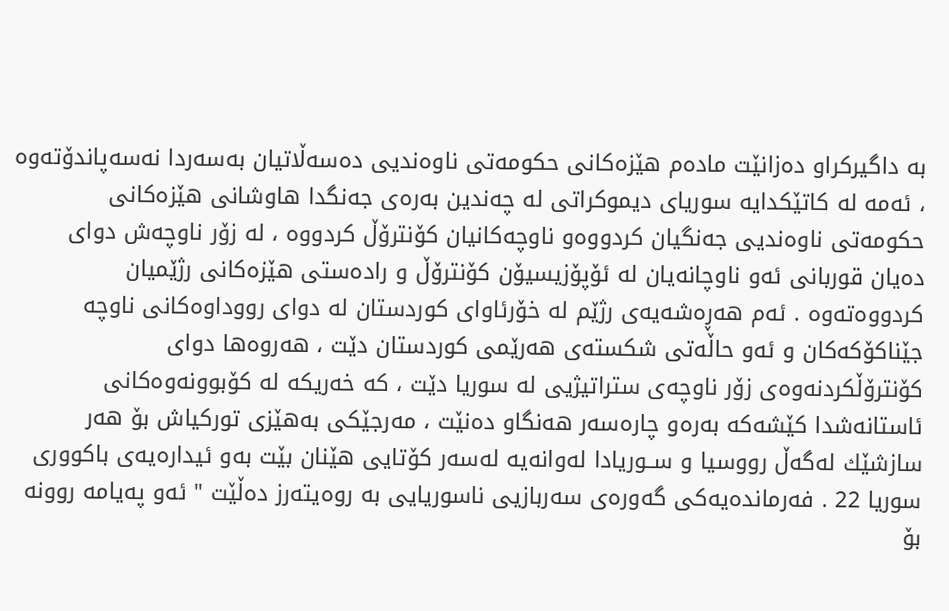به‌ داگیركراو ده‌زانێت ماده‌م هێزه‌كانی حكومه‌تی ناوه‌ندیی ده‌سه‌ڵاتیان به‌سه‌ردا نه‌سه‌پاندۆته‌وه‌ ، ئه‌مه‌ له‌ كاتێكدایه‌ سوریای دیموكراتی له‌ چه‌ندین به‌ره‌ی جه‌نگدا هاوشانی هێزه‌كانی حكومه‌تی ناوه‌ندیی جه‌نگیان كردووه‌و ناوچه‌كانیان كۆنترۆڵ كردووه‌ ، له‌ زۆر ناوچه‌ش دوای ده‌یان قوربانی ئه‌و ناوچانه‌یان له‌ ئۆپۆزیسیۆن كۆنترۆڵ ‌و‌ راده‌ستی هێزه‌كانی رژێمیان كردووه‌ته‌وه‌ . ئه‌م هه‌ڕه‌شه‌یه‌ی رژێم له‌ خۆرئاوای كوردستان له‌ دوای رووداوه‌كانی ناوچه‌ جێناكۆكه‌كان و ئه‌و حاڵه‌تی شكسته‌ی هه‌رێمی كوردستان دێت ، هه‌روه‌ها دوای كۆنترۆڵكردنه‌وه‌ی زۆر ناوچه‌ی ستراتیژیی له‌ سوریا دێت ، كه‌ خه‌ریكه‌ له‌ كۆبوونه‌وه‌كانی ئاستانه‌شدا كێشه‌كه‌ به‌ره‌و چاره‌سه‌ر هه‌نگاو ده‌نێت ، مه‌رجێكی به‌هێزی توركیاش بۆ هه‌ر سازشێك له‌گه‌ڵ رووسیا و ســوریادا له‌وانه‌یه‌ له‌سه‌ر كۆتایی هێنان بێت به‌و ئیداره‌یه‌ی باكووری سوریا 22 . فه‌رمانده‌یه‌كی گه‌وره‌ی سه‌ربازیی ناسوریایی به‌ روه‌یته‌رز ده‌ڵێت " ئه‌و په‌یامه‌ روونه‌ بۆ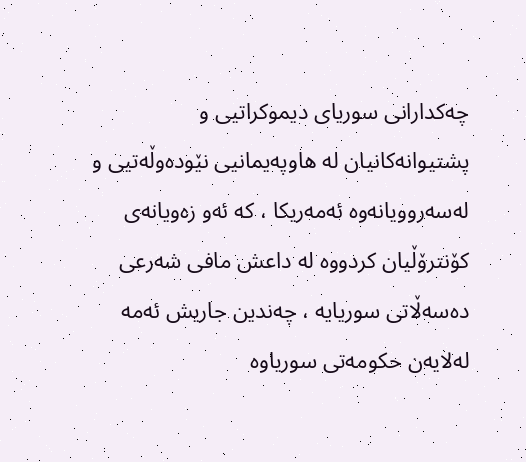چه‌كدارانی سوریای دیموكراتیی و پشتیوانه‌كانیان له‌ هاوپه‌یمانیی نێوده‌وڵه‌تیی و له‌سه‌روویانه‌وه‌ ئه‌مه‌ریكا ، كه‌ ئه‌و زه‌ویانه‌ی كۆنترۆڵیان كردووه‌ له‌ داعش مافی شه‌رعی ده‌سه‌ڵاتی سوریایه‌ ، چه‌ندین جاریش ئه‌مه‌ له‌لایه‌ن حكومه‌تی سوریاوه‌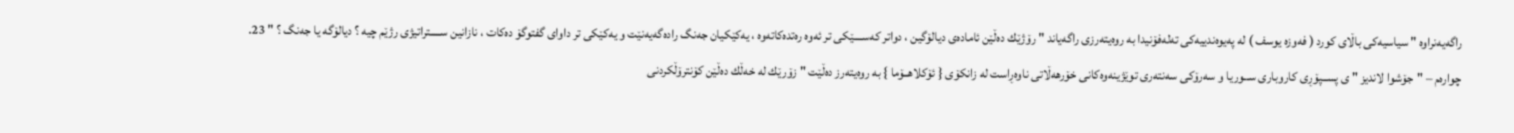راگه‌یه‌نراوه‌ " سیاسیه‌كی باڵای كورد ( فه‌وزه‌ یوسف ) له‌ په‌یوه‌ندییه‌كی ته‌له‌فۆنیدا به‌ روه‌یته‌رزی راگه‌یاند " رۆژێك ده‌ڵێن ئاماده‌ی دیالۆگین ، دواتر كه‌ســــێكی تر ئه‌وه‌ ره‌تده‌كاته‌وه‌ ، یه‌كێكیان جه‌نگ راده‌گه‌یه‌نێت و یه‌كێكی تر داوای گفتوگۆ ده‌كات ، نازانین ســـــتراتیژی رژێم چیه‌ ؟ دیالۆگه‌ یا جه‌نگ ؟ " 23.
چواره‌م – "جۆشوا لاندیز " ی پســپۆڕی كاروباری ســوریا و سه‌رۆكی سه‌نته‌ری توێژینه‌وه‌كانی خۆرهه‌ڵاتی ناوه‌ڕاست له‌ زانكۆی { ئۆكلاهــۆما } به‌ روه‌یته‌رز ده‌ڵێت " زۆرێك له‌ خه‌ڵك ده‌ڵێن كۆنترۆڵكردنی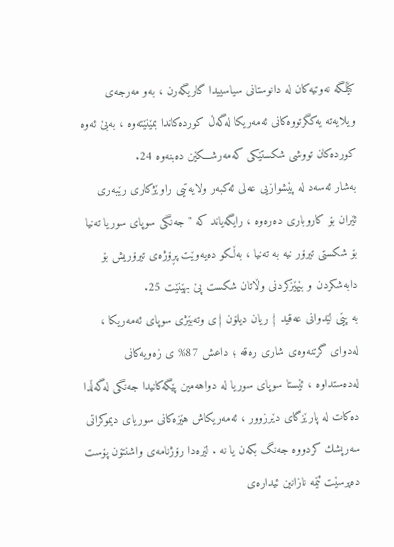كێڵگه‌ نه‌وتیه‌كان له‌ دانوستانی سیاسییدا گاریگه‌رن ، به‌و مه‌رجه‌ی ویلایه‌ته‌ یه‌كگرتووه‌كانی ئه‌مه‌ریكا له‌گه‌ڵ كورده‌كاندا بمێنێته‌وه‌ ، به‌بێ ئه‌وه‌ كورده‌كان تووشی شكستێكی كه‌مه‌رشـــكێن ده‌بنه‌وه‌ 24.
به‌شار ئه‌سه‌د له‌ پێشوازیی عه‌لی ئه‌كبه‌ر ولایه‌تیی راوێژكاری رێبه‌ری ئێران بۆ كاروباری ده‌ره‌وه‌ ، رایگه‌یاند كه‌ " جه‌نگی سوپای سوریا ته‌نیا بۆ شكستی تیرۆر نیه‌ به‌ ته‌نیا ، به‌ڵكو ده‌یه‌وێت پڕۆژه‌ی تیرۆریش بۆ دابه‌شكردن و بێهێزكردنی وڵاتان شكست پێ بهێنێت 25.
به‌ پێی لێدوانی عه‌قید { ریان دیلۆن }ی وته‌بێژی سوپای ئه‌مه‌ریكا ، له‌دوای گرتنه‌وه‌ی شاری ره‌قه‌ ؛ داعش 87% ی زه‌ویه‌كانی له‌ده‌ستداوه‌ ، ئێستا سوپای سوریا له‌ دواهه‌مین پێگه‌كانیدا جه‌نگی له‌گه‌ڵدا ده‌كات له‌ پارێزگای دێرزوور ، ئه‌مه‌ریكاش هێزه‌كانی سوریای دیموكراتی سه‌رپشك كردووه‌ جه‌نگ بكه‌ن یا نه‌ . لێره‌دا رۆژنامه‌ی واشنتۆن پۆست ده‌پرسێت ئێمه‌ نازانین ئیداره‌ی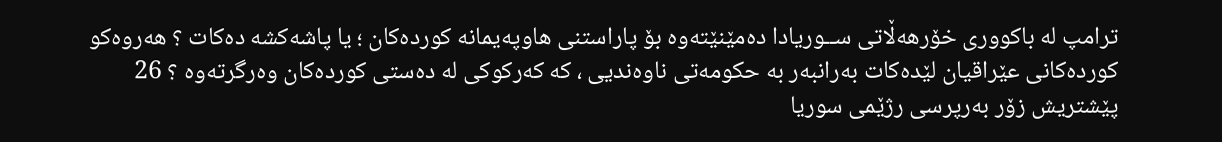ترامپ له‌ باكووری خۆرهه‌ڵاتی ســوریادا ده‌مێنێته‌وه‌ بۆ پاراستنی هاوپه‌یمانه‌ كورده‌كان ؛ یا پاشه‌كشه‌ ده‌كات ؟ هه‌روه‌كو كورده‌كانی عێراقیان لێده‌كات به‌رانبه‌ر به‌ حكومه‌تی ناوه‌ندیی ، كه‌ كه‌ركوكی له‌ ده‌ستی كورده‌كان وه‌رگرته‌وه‌ ؟ 26
پێشتریش زۆر به‌رپرسی رژێمی سوریا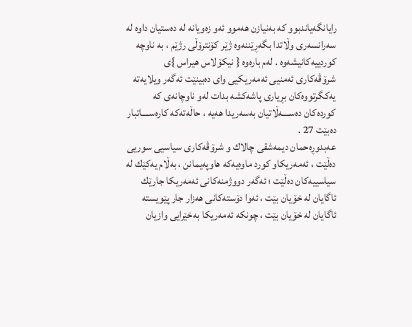رایانگه‌یاندبوو كه‌ به‌نیازن هه‌موو ئه‌و زه‌ویانه‌ له‌ ده‌ستیان داوه‌ له‌ سه‌رانسه‌ری وڵاتدا بگه‌ڕێننه‌وه‌ ژێر كۆنترۆڵی رژێم ، به‌ ناوچه‌ كوردییه‌كانیشه‌وه‌ . له‌م باره‌وه‌ { نیكۆلاس هیراس }ی شرۆڤه‌كاری ئه‌منیی ئه‌مه‌ریكیی وای ده‌بینێت ئه‌گه‌ر ویلایه‌ته‌ یه‌كگرتووه‌كان بڕیاری پاشه‌كشه‌ بدات له‌و ناوچانه‌ی كه‌ كورده‌كان ده‌ســــه‌ڵاتیان به‌سه‌ریدا هه‌یه‌ ، حاڵه‌ته‌كه‌ كاره‌ســــاتبار ده‌بێت 27 .
عه‌بدوڕه‌حمان دیمه‌شقی چالاك و شرۆڤه‌كاری سیاسیی سوریی ده‌ڵێت ، ئه‌مه‌ریكاو كورد ماوه‌یه‌كه‌ هاوپه‌یمانن ، به‌ڵام یه‌كێك له‌ سیاسییه‌كان ده‌ڵێت ؛ ئه‌گه‌ر دووژمنه‌كانی ئه‌مه‌ریكا جارێك ئاگایان له‌ خۆیان بێت ، ئه‌وا دۆسته‌كانی هه‌زار جار پێویسته‌ ئاگایان له‌ خۆیان بێت ، چونكه‌ ئه‌مه‌ریكا به‌خێرایی وازیان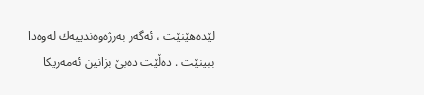لێده‌هێنێت ، ئه‌گه‌ر به‌رژه‌وه‌ندییه‌ك له‌وه‌دا ببینێت . ده‌ڵێت ده‌بێ بزانین ئه‌مه‌ریكا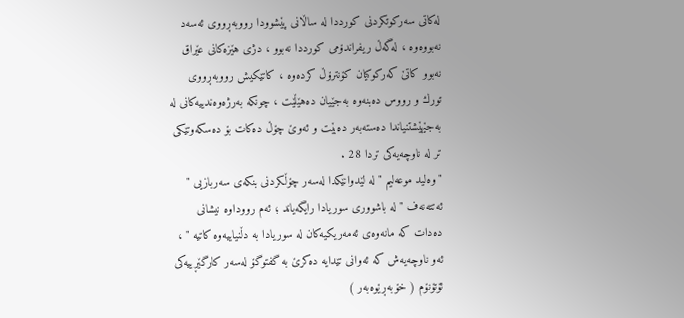له‌كاتی سه‌ركوتكردنی كورددا له‌ ساڵانی پێشوودا رووبه‌ڕووی ئه‌سه‌د نه‌بووه‌وه‌ ، له‌گه‌ڵ ریفراندۆمی كورددا نه‌بوو ، دژی هێزه‌كانی عێراق نه‌بوو كاتێ كه‌ركوكیان كۆنترۆڵ كرده‌وه‌ ، كاتێكیش رووبه‌ڕووی تورك و رووس ده‌بنه‌وه‌ به‌جێیان ده‌هێڵێت ، چونكه‌ به‌رژه‌وه‌ندییه‌كانی له‌ به‌جێهێشتنیاندا ده‌سته‌به‌ر ده‌بێت و ئه‌وێ چۆڵ ده‌كات بۆ ده‌سكه‌وتێكی تر له‌ ناوچه‌یه‌كی تردا 28 .
"وه‌لید موعه‌لیم " له‌ لێدوانێكدا له‌سه‌ر چۆڵكردنی بنكه‌ی سه‌ربازیی " ئه‌تته‌نه‌‌ف " له‌ باشووری سوریادا رایگه‌یاند ؛ ئه‌م رووداوه‌ نیشانی ده‌دات كه‌ مانه‌وه‌ی ئه‌مه‌ریكیه‌كان له‌ سوریادا به‌ دڵنیاییه‌وه‌ كاتیه‌ " ، ئه‌و ناوچه‌یه‌ش كه‌ ئه‌وانی تێدایه‌ ده‌كرێ به‌ گفتوگۆ له‌سه‌ر كارگێڕییه‌كی ئۆتۆنۆم ( خۆبه‌ڕێوه‌به‌ر )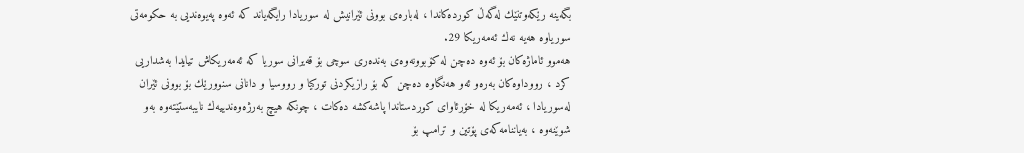بگه‌ینه‌ رێكه‌وتنێك له‌گه‌ڵ كورده‌كاندا ، له‌باره‌ی بوونی ئێرانیش له‌ سوریادا رایگه‌یاند كه‌ ئه‌وه‌ په‌یوه‌ندیی به‌ حكومه‌تی سوریاوه‌ هه‌یه‌ نه‌ك ئه‌مه‌ریكا 29.
هه‌موو ئاماژه‌كان بۆ ئه‌وه‌ ده‌چن له‌ كۆبوونه‌وه‌ی به‌نده‌ری سوچی بۆ قه‌یرانی سوریا كه‌ ئه‌مه‌ریكاش تیایدا به‌شداریی كرد ، رووداوه‌كان به‌ره‌و ئه‌و هه‌نگاوه‌ ده‌چن كه‌ بۆ رازیكردنی توركیا و رووسیا و دانانی سنوورێك بۆ بوونی ئێران له‌سوریادا ، ئه‌مه‌ریكا له‌ خۆرئاوای كوردستاندا پاشه‌كشه‌ ده‌كات ، چونكه‌ هیچ به‌رژه‌وه‌ندییه‌ك نایبه‌ستێته‌وه‌ به‌و شوێنه‌وه‌ ، به‌یاننامه‌كه‌ی پۆتین و ترامپ بۆ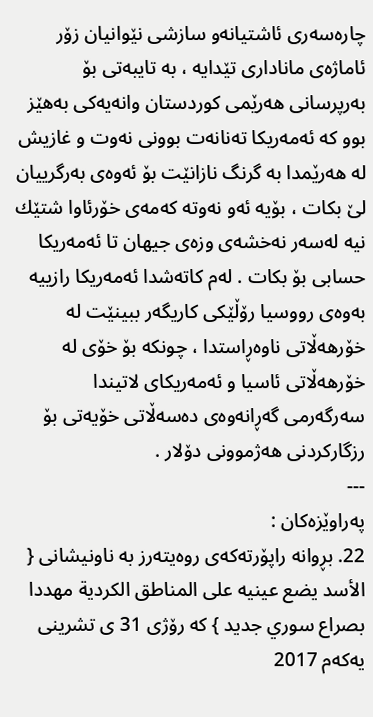چاره‌سه‌ری ئاشتیانه‌و سازشی نێوانیان زۆر ئاماژه‌ی ماناداری تێدایه‌ ، به‌ تایبه‌تی بۆ به‌رپرسانی هه‌رێمی كوردستان وانه‌یه‌كی به‌هێز بوو كه‌ ئه‌مه‌ریكا ته‌نانه‌ت بوونی نه‌وت و غازیش له‌ هه‌رێمدا به‌ گرنگ نازانێت بۆ ئه‌وه‌ی به‌رگرییان لێ بكات ، بۆیه‌ ئه‌و نه‌وته‌ كه‌مه‌ی خۆرئاوا شتێك نیه‌ له‌سه‌ر نه‌خشه‌ی وزه‌ی جیهان تا ئه‌مه‌ریكا حسابی بۆ بكات . له‌م كاته‌شدا ئه‌مه‌ریكا رازییه‌ به‌وه‌ی رووسیا رۆڵێكی كاریگه‌ر ببینێت له‌ خۆرهه‌ڵاتی ناوه‌ڕاستدا ، چونكه‌ بۆ خۆی له‌ خۆرهه‌ڵاتی ئاسیا و ئه‌مه‌ریكای لاتیندا سه‌رگه‌رمی گه‌ڕانه‌وه‌ی ده‌سه‌ڵاتی خۆیه‌تی بۆ رزگاركردنی هه‌ژموونی دۆلار .
---
په‌راوێزه‌كان :
22. بڕوانه‌ راپۆرته‌كه‌ی روه‌یته‌رز به‌ ناونیشانی { الأسد يضع عينيه على المناطق الكردية مهددا بصراع سوري جديد } كه‌ رۆژی 31 ی تشرینی یه‌كه‌م 2017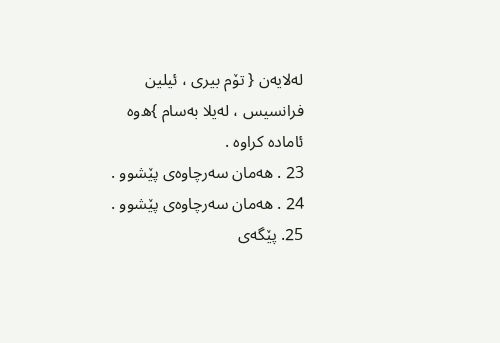له‌لایه‌ن { تۆم بیری ، ئیلین فرانسیس ، له‌یلا به‌سام }ه‌وه‌ ئاماده‌ كراوه‌ .
23 . هه‌مان سه‌رچاوه‌ی پێشوو .
24 . هه‌مان سه‌رچاوه‌ی پێشوو .
25. پێگه‌ی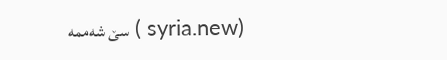(syria.new ) سێ شه‌ممه‌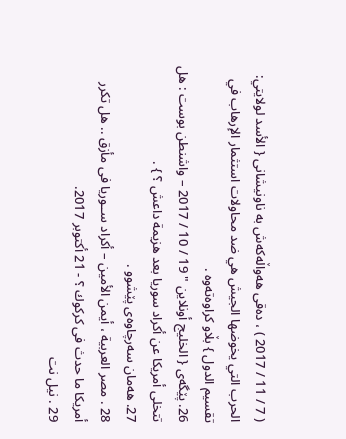( 7 / 11 / 2017 ) ، ده‌قی هه‌واڵه‌كه‌ش به‌ ناونیشانی { الأسد لولايتي: الحرب التي يخوضها الجيش هي ضد محاولات استثمار الإرهاب في تقسيم الدول } بڵاو كراوه‌ته‌وه‌ .
26. پێگه‌ی { الخلیج أونلاین " 19 / 10 / 2017 – واشنطن بوست : هل تتخلی أمریكا عن أكراد سوریا بعد هزیمة داعش ؟ } .
27. هه‌مان سه‌رچاوه‌ی پێشوو .
28 . مصر العربیة ، أیمن الأمین – أكراد ســوریا فی مأزق .. هل تكرر أمریكا ما حدث فی كركوك ؟ - 21 أكتوبر 2017.
29 . نیل نت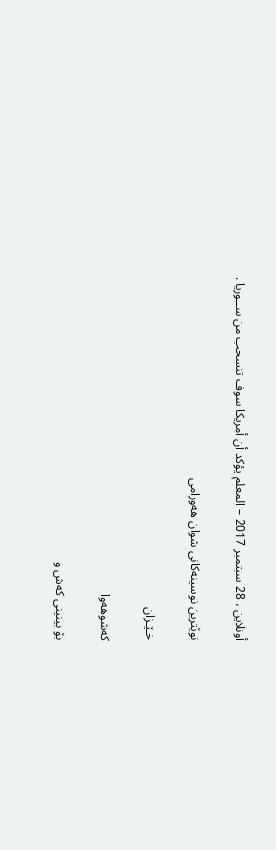أونلاین ، 28 سبتمبر 2017 – المعلم یؤكد أن أمریكا سوف تنسحب من ســوریا .

نوێترین نوسینەکانی شوان هه‌ورامی

خـێـزان

کەشوهەوا

بۆ بینینی كه‌ش و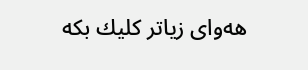هه‌وای زیاتر كلیك بكه‌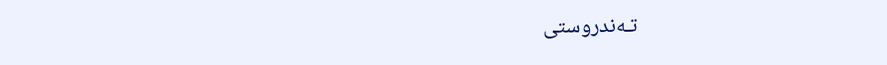تـه‌ندروستی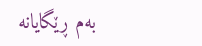به‌م ڕێگایانه‌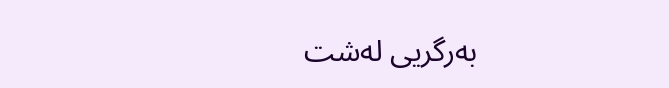به‌رگریی‌ له‌شت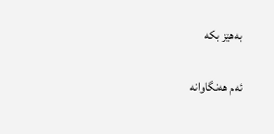به‌هێز بكه‌

ئه‌م هه‌نگاوانه‌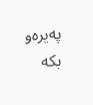په‌یره‌و بكه‌